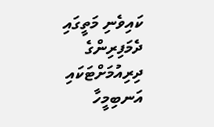ކައިވެނި މަތީގައި ދެމަފިރިންގެ ދިރިއުމަށްޓަކައި އަނބިމީހާ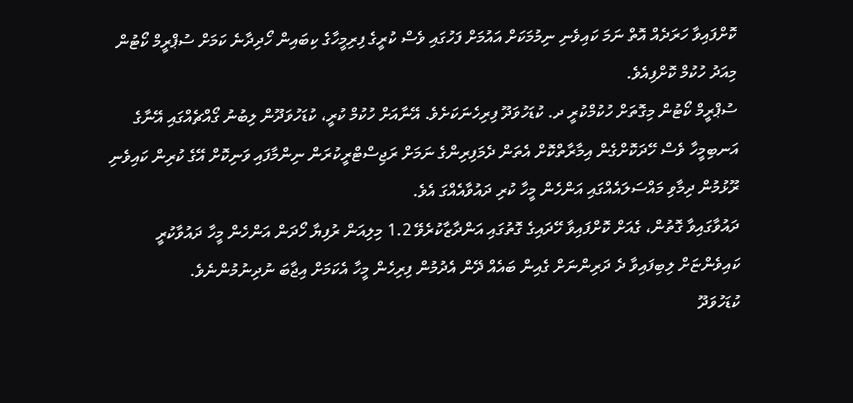ކޮށްފައިވާ ހަރަދެއް އޮތް ނަމަ ކައިވެނި ނިމުމަކަށް އައުމަށް ފަހުގައި ވެސް ކުރީގެ ފިރިމީހާގެ ކިބައިން ހޯދިދާނެ ކަމަށް ސުޕްރީމް ކޯޓުން މިއަދު ހުކުމް ކޮށްފިއެވެ.
ސުޕްރީމް ކޯޓުން މިގޮތަށް ހުކުމްކުރީ ދ. ކުޑަހުވަދޫ ފިރިހެނަކަށެވެ. އޭނާއަށް ހުކުމް ކުރީ، ކުޑަހުވަދޫން ލިބުނު ގޯއްޗެއްގައި އޭނާގެ އަނބިމީހާ ވެސް ހޭދަކޮށްގެން އިމާރާތްކޮށް އެތަން ދެމަފިރިންގެ ނަމަށް ރަޖިސްޓްރީކުރަން ނިންމާފައި ވަނިކޮށް އޭގެ ކުރިން ކައިވެނި ރޫޅުމުން ދިމާވި މައްސަލައެއްގައި އަންހެން މީހާ ކުރި ދައުވާއެއްގަ އެވެ.
ދައުވާގައިވާ ގޮތުން، ގެއަށް ކޮށްފައިވާ ހޭދައިގެ ގޮތުގައި އަންދާޒާކުރެވޭ 1.2 މިލިއަން ރުފިޔާ ހޯދަން އަންހެން މީހާ ދައުވާކުރީ ކައިވެންޏަށް ލިބިފައިވާ ދެ ދަރިންނަށް ގެއިން ބައެއް ދޭން އެދުމުން ފިރިހެން މީހާ އެކަމަށް އިޖާބަ ނުދިނުމުންނެވެ.
ކުޑަހުވަދޫ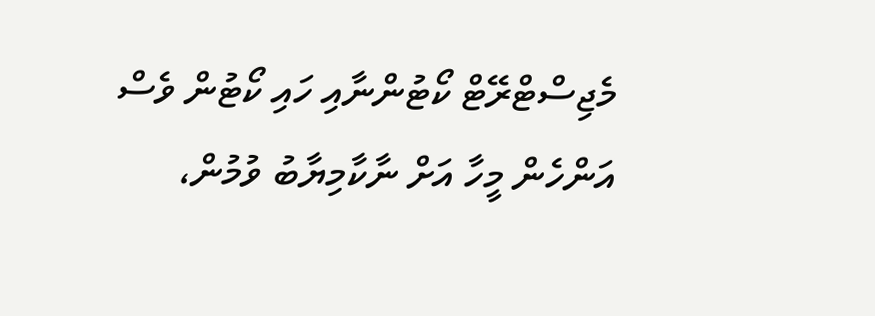މެޖިސްޓްރޭޓް ކޯޓުންނާއި ހައި ކޯޓުން ވެސް އަންހެން މީހާ އަށް ނާކާމިޔާބު ވުމުން،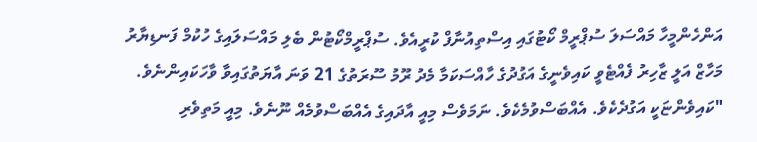އަންހެންމީހާ މައްސަލަ ސުޕްރީމް ކޯޓުގައި އިސްތިއުނާފް ކުރީއެވެ. ސުޕްރީމްކޯޓުން ބެލި މައްސަލައިގެ ހުކުމް ފަނޑިޔާރު މަހާޒް އަލީ ޒާހިރު ފެއްޓެވީ ކައިވެނީގެ އަގުދުގެ ހާއްސަކަމާ މެދު ރޫމު ސޫރަތުގެ 21 ވަނަ އާޔަތުގައިވާ ވާހަކައިންނެވެ.
"ކައިވެންޏަކީ އަގުދެކެވެ. އެއްބަސްވުމެކެވެ. ނަމަވެސް މިއީ އާދައިގެ އެއްބަސްވުމެއް ނޫނެވެ. މިއީ މަތިވެރި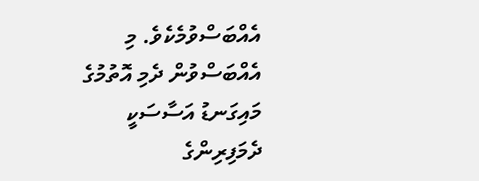އެއްބަސްވުމެކެވެ. މި އެއްބަސްވުން ދެމި އޮތުމުގެ މައިގަނޑު އަސާސަކީ ދެމަފިރިންގެ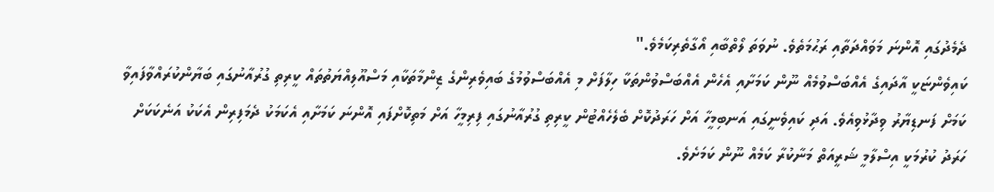ދެމެދުގައި އޮންނަ މަވައްދަތާއި ރަޙުމަތެވެ. ނުވަތަ ލޯތްބާއި އޯގާތެރިކަމެވެ."
ކައިވެންޏަކީ އާދައިގެ އެއްބަސްވުމެއް ނޫން ކަމަށާއި އެހެން އެއްބަސްވުންތަކާ ހިލާފަށް މި އެއްބަސްވުމުގެ ބައިވެރިންގެ ޒިންމާތަކާއި މަސްއޫލިއްޔަތުތައް ކީރިތި ގުރުއާނުގައި ބަޔާންކުރައްވާފައިވާ ކަމަށް ފަނޑިޔާރު ވިދާޅުވިއެވެ. އަދި ކައިވެނީގައި އަނބިމީހާ އަށް ހަރަދުކޮށް ބެލެހެއްޓުން ކީރިތި ގުރުއާނުގައި ފިރިމީހާ އަށް މަތިކޮށްފައި އޮންނަ ކަމަށާއި އެކަމަކު ދެމަފިރިން އެކަކު އަނެކަކަށް ހަރަދު ކުރުމަކީ އިސްލާމީ ޝަރީއަތް މަނާކުރާ ކަމެއް ނޫން ކަމަށެވެ.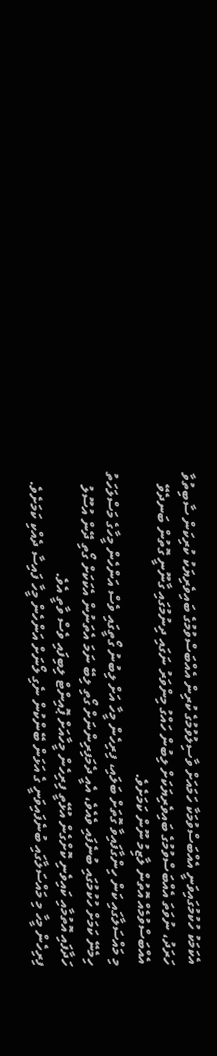އެކަމަކު ހުކުމުގައިވަނީ އެއްބަސްވުމަކާ ހަމައަށް ވާސިލުވުމުގެ ކުރިން އެއްބަސްވުމުގެ ބައިވެރިޔަކު ކުރިކަން ސާބިތުވާ ހަރަދު، ނުވަތަ އެއްބަސްވުމުގެ ބައިވެރިޔަކަށް ލިބުން ހައްގު މިންވަރު ނަގައި ދިނުމުގައި ގާނޫނީ ގޮތުން ބަނދެވޭ އެއްބަސްވުމެއް އޮތުން ލާޒިމު ނޫން ކަމަށެވެ.
މި މައްސަލާގައި ކަން ހިންގާފައިވާ ގޮތަށް ބަލައި، ފިރިހެން މީހާ އަށް ލިބުނު ގޯތީގައި ވެސް އަންހެން މީހާގެ މަސްލަހަތު ހިމެނޭ ކަމަށް ހުކުމުގައި ބުނެފައި ވެއެވެ، އެއީ ދެމަފިރިންނަށް ގޯތި ލިބޭ ނަމަ އެތަނުން އެކަކަށް ގޯތި ދޭން އުސޫލު ހަދާފައި އޮތުމާއި ކައިވެނި ކޮށްގެން އުޅޭތީ ފިރިހެން މީހާއަށް ޕޮއިންޓް ލިބިފައި ވެސް ވާތީ އެވެ.
ފިރިހެން މީހާ މި މައްސަލާގައި ބުނެފައިވަނީ ގެ އަޅަން ބޭންކުން ނެގި ލޯނަށް އަންހެން މީހާ ފައިސާ ދެއްކި ކަމަށެވެ.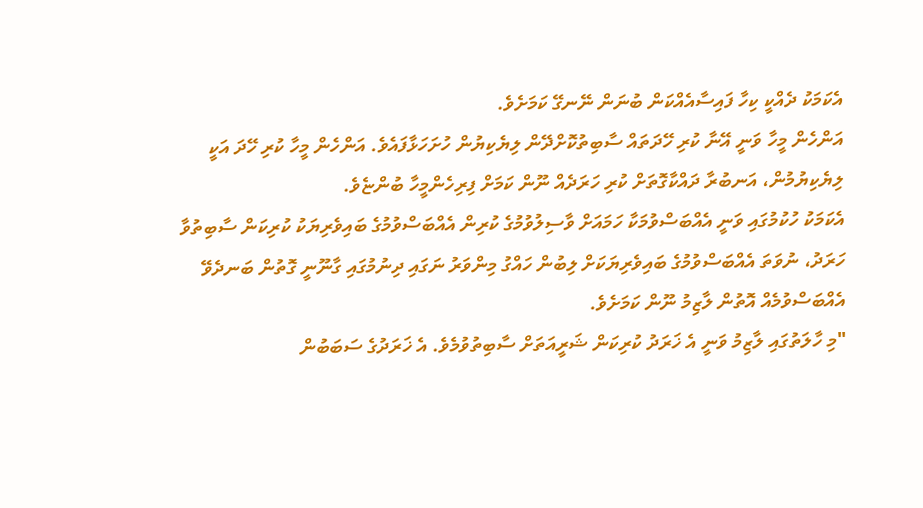އެކަމަކު ދެއްކީ ކިހާ ފައިސާއެއްކަން ބުނަން ނޭނގޭ ކަމަށެވެ.
އަންހެން މީހާ ވަނީ އޭނާ ކުރި ހޭދަތައް ސާބިތުކޮށްދޭން ލިޔެކިޔުން ހުށަހަޅާފައެވެ. އަންހެން މީހާ ކުރި ހޭދަ އަކީ ލިޔެކިޔުމުން، އަނބުރާ ދައްކާގޮތަށް ކުރި ހަރަދެއް ނޫން ކަމަށް ފިރިހެންމީހާ ބުންޏެވެ.
އެކަމަކު ހުކުމުގައި ވަނީ އެއްބަސްވުމަކާ ހަމައަށް ވާސިލުވުމުގެ ކުރިން އެއްބަސްވުމުގެ ބައިވެރިޔަކު ކުރިކަން ސާބިތުވާ ހަރަދު، ނުވަތަ އެއްބަސްވުމުގެ ބައިވެރިޔަކަށް ލިބުން ހައްގު މިންވަރު ނަގައި ދިނުމުގައި ގާނޫނީ ގޮތުން ބަނދެވޭ އެއްބަސްވުމެއް އޮތުން ލާޒިމު ނޫން ކަމަށެވެ.
"މި ހާލަތުގައި ލާޒިމު ވަނީ އެ ޚަރަދު ކުރިކަން ޝަރީއަތަށް ސާބިތުވުމެވެ. އެ ޚަރަދުގެ ސަބަބުން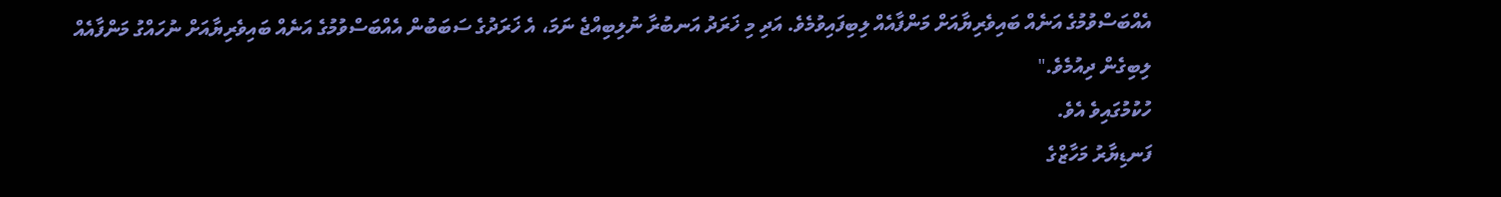އެއްބަސްވުމުގެ އަނެއް ބައިވެރިޔާއަށް މަންފާއެއް ލިބިފައިވުމެވެ. އަދި މި ޚަރަދު އަނބުރާ ނުލިބިއްޖެ ނަމަ، އެ ޚަރަދުގެ ސަބަބުން އެއްބަސްވުމުގެ އަނެއް ބައިވެރިޔާއަށް ނުހައްގު މަންފާއެއް ލިބިގެން ދިއުމެވެ."
ހުކުމުގައިވެ އެވެ.
ފަނޑިޔާރު މަހާޒްގެ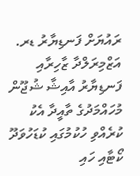ރައުޔަށް ފަނޑިޔާރު ޑރ. އަޒްމިރަލްދާ ޒާހިރާއި ފަނޑިޔާރު އާއިޝާ ޝުޖޫން މުހައްމަދުގެ ތާއީދާ އެކު ކުރެއްވި ހުކުމުގައި ކުޑަހުވަދޫ ކޯޓާއި ހައި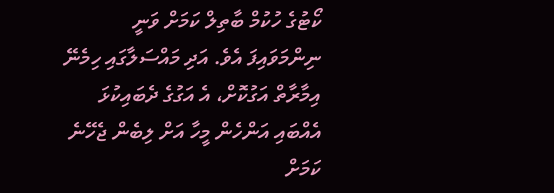ކޯޓުގެ ހުކުމް ބާތިލް ކަމަށް ވަނީ ނިންމަވައިފަ އެވެ. އަދި މައްސަލާގައި ހިމެނޭ އިމާރާތް އަގުކޮށް، އެ އަގުގެ ދެބައިކުޅަ އެއްބައި އަންހެން މީހާ އަށް ލިބެން ޖެހޭނެ ކަމަށް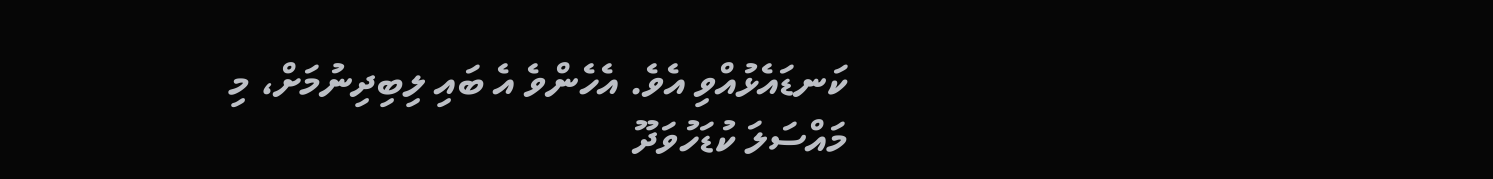ކަނޑައެޅުއްވި އެވެ. އެހެންވެ އެ ބައި ލިބިދިނުމަށް، މި މައްސަލަ ކުޑަހުވަދޫ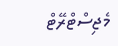މެޖިސްޓްރޭޓް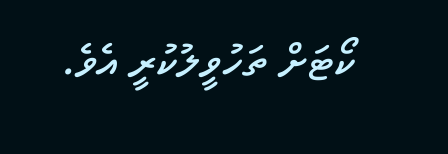ކޯޓަށް ތަހުވީލުކުރީ އެވެ.